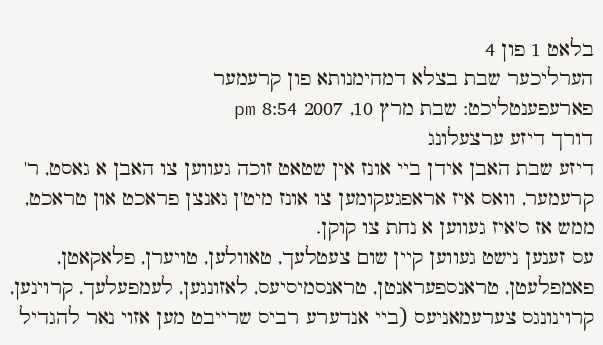בלאט 1 פון 4
הערליכער שבת בצלא דמהימנותא פון קרעמער
פארעפענטליכט: שבת מרץ 10, 2007 8:54 pm
דורך דיזע ערצעלונג
דיזע שבת האבן אידן ביי אונז אין שטאט זוכה געווען צו האבן א גאסט, ר' קרעמער, וואס איז אראפגעקומען צו אונז מיט'ן גאנצן פראכט און טראכט, ממש אז ס'איז געווען א נחת צו קוקן.
עס זענען נישט געווען קיין שום צעטלעך, טאוולען, טויערן, פלאקאטן, פאמפלעטן, טראנספעראנטן, טראנסמיסיעס, לאזונגען, לעמפעלעך, קרוינען, קרוינונגס צערעמאניעס (ביי אנדערע רביס שרייבט מען אזוי נאר להגדיל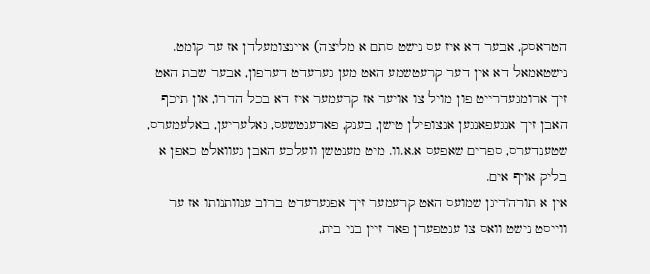הטראסק, אבער דא איז עס נישט סתם א מליצה) איינצומעלדן אז ער קומט. נישטאמאל דא אין דער קרעטשמע האט מען גערעדט דערפון, אבער שבת האט זיך ארומגעדרייט פון מויל צו אויער אז קרעמער איז דא בכל הדרו, און תיכף האבן זיך אנגעפאנגען אנצופילן טישן, בענק, פארענטשעס, גאלעריען, באלעמערס, שטענדערס, ספרים שאפעס א.א.וו. מיט מענטשן וועלכע האבן געוואלט כאפן א בליק אויף אים.
אין א תורה'דיגן שמועס האט קרעמער זיך אפגערעדט ברוב ענוותנותו אז ער ווייסט נישט וואס צו ענטפערן פאר זיין בני בית,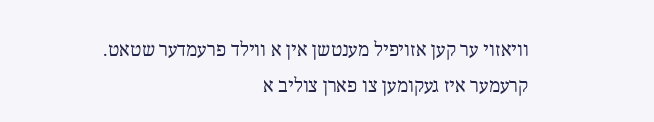וויאזוי ער קען אזויפיל מענטשן אין א ווילד פרעמדער שטאט.
קרעמער איז געקומען צו פארן צוליב א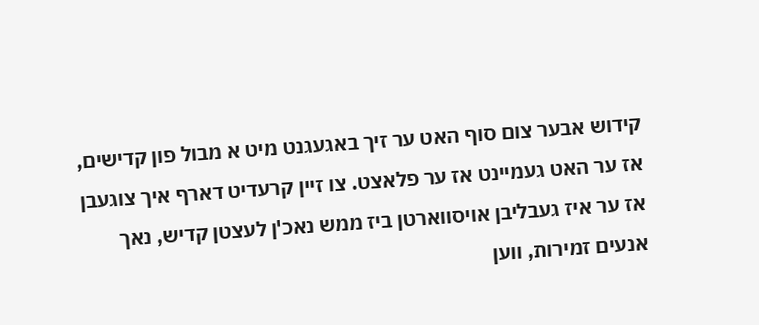קידוש אבער צום סוף האט ער זיך באגעגנט מיט א מבול פון קדישים, אז ער האט געמיינט אז ער פלאצט. צו זיין קרעדיט דארף איך צוגעבן אז ער איז געבליבן אויסווארטן ביז ממש נאכ'ן לעצטן קדיש, נאך אנעים זמירות, ווען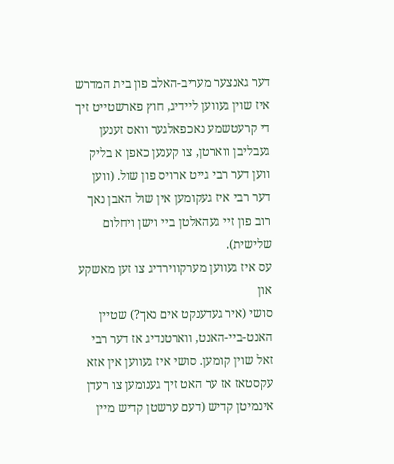דער גאנצער מעריב-האלב פון בית המדרש איז שוין געווען ליידיג, חוץ פארשטייט זיך די קרעטשמע נאכפאלגער וואס זענען געבליבן ווארטן, צו קענען כאפן א בליק ווען דער רבי גייט ארויס פון שול. (ווען דער רבי איז געקומען אין שול האבן נאך רוב פון זיי געהאלטן ביי וישן ויחלום שלישית).
עס איז געווען מערקווירדיג צו זען מאשקע און
סושי (איר געדענקט אים נאך?) שטיין האנט-ביי-האנט, ווארטנדיג אז דער רבי זאל שוין קומען. סושי איז געווען אין אזא עקסטאז אז ער האט זיך גענומען צו רעדן אינמיטן קדיש (דעם ערשטן קדיש מיין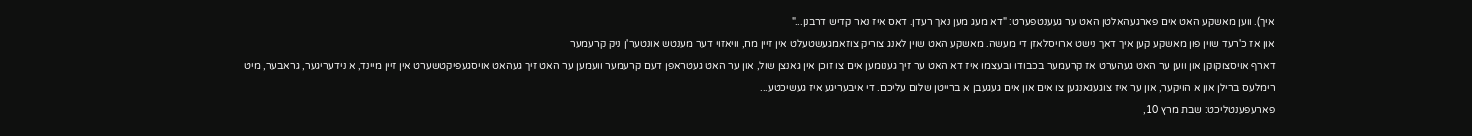איך). ווען מאשקע האט אים פארגעהאלטן האט ער געענטפערט: "דא מעג מען נאך רעדן. דאס איז נאר קדיש דרבנן..."
און אז כ'רעד שוין פון מאשקע קען איך דאך נישט ארויסלאזן די מעשה. מאשקע האט שוין לאנג צוריק צוזאמגעשטעלט אין זיין מח, וויאזוי דער מענטש אונטער'ן ניק קרעמער
דארף אויסצוקוקן און ווען ער האט געהערט אז קרעמער בכבודו ובעצמו איז דא האט ער זיך גענומען אים צו זוכן אין גאנצן שול, און ער האט געטראפן דעם קרעמער וועמען ער האט זיך געהאט אויסגעפיקטשערט אין זיין מיינד, א נידעריגער, גראבער, מיט רימלעס ברילן און א הויקער, און ער איז צוגעגאנגען צו אים און אים געגעבן א ברייטן שלום עליכם. די איבעריגע איז געשיכטע...
פארעפענטליכט: שבת מרץ 10,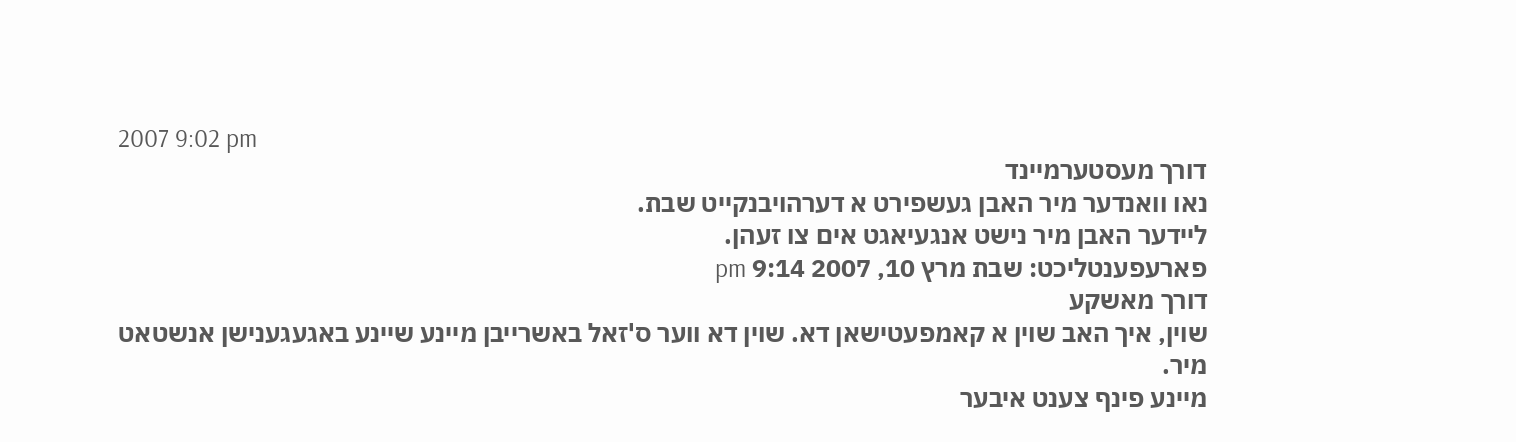2007 9:02 pm
דורך מעסטערמיינד
נאו וואנדער מיר האבן געשפירט א דערהויבנקייט שבת.
ליידער האבן מיר נישט אנגעיאגט אים צו זעהן.
פארעפענטליכט: שבת מרץ 10, 2007 9:14 pm
דורך מאשקע
שוין, איך האב שוין א קאמפעטישאן דא. שוין דא ווער ס'זאל באשרייבן מיינע שיינע באגעגענישן אנשטאט מיר.
מיינע פינף צענט איבער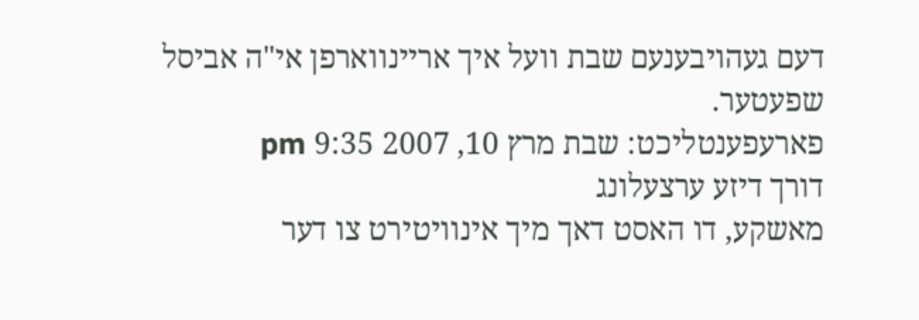דעם געהויבענעם שבת וועל איך אריינווארפן אי"ה אביסל שפעטער.
פארעפענטליכט: שבת מרץ 10, 2007 9:35 pm
דורך דיזע ערצעלונג
מאשקע, דו האסט דאך מיך אינוויטירט צו דער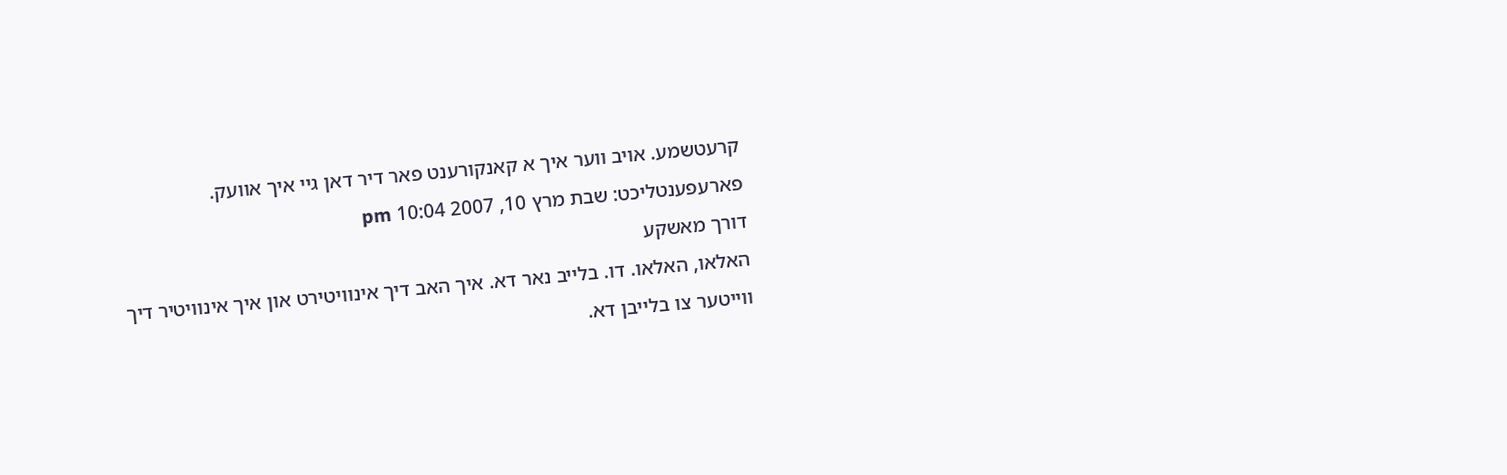קרעטשמע. אויב ווער איך א קאנקורענט פאר דיר דאן גיי איך אוועק.
פארעפענטליכט: שבת מרץ 10, 2007 10:04 pm
דורך מאשקע
האלאו, האלאו. דו. בלייב נאר דא. איך האב דיך אינוויטירט און איך אינוויטיר דיך ווייטער צו בלייבן דא.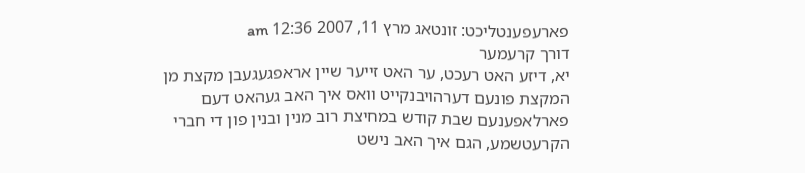פארעפענטליכט: זונטאג מרץ 11, 2007 12:36 am
דורך קרעמער
יא, דיזע האט רעכט, ער האט זייער שיין אראפגעגעבן מקצת מן המקצת פונעם דערהויבנקייט וואס איך האב געהאט דעם פארלאפענעם שבת קודש במחיצת רוב מנין ובנין פון די חברי הקרעטשמע, הגם איך האב נישט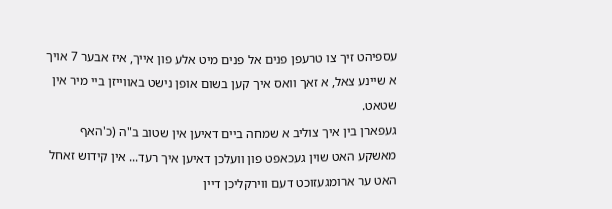עספיהט זיך צו טרעפן פנים אל פנים מיט אלע פון אייך, איז אבער 7 אויך א שיינע צאל, א זאך וואס איך קען בשום אופן נישט באווייזן ביי מיר אין שטאט.
געפארן בין איך צוליב א שמחה ביים דאיען אין שטוב ב"ה (כ'האף מאשקע האט שוין געכאפט פון וועלכן דאיען איך רעד... אין קידוש זאחל האט ער ארומגעזוכט דעם ווירקליכן דיין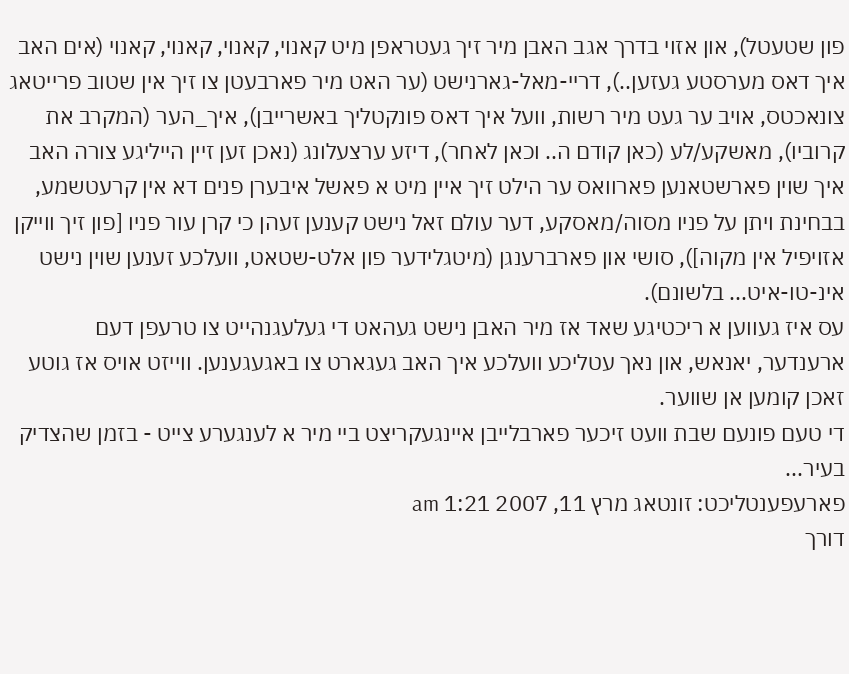פון שטעטל), און אזוי בדרך אגב האבן מיר זיך געטראפן מיט קאנוי, קאנוי, קאנוי, קאנוי (אים האב איך דאס מערסטע געזען..), דריי-מאל-גארנישט (ער האט מיר פארבעטן צו זיך אין שטוב פרייטאג צונאכטס, אויב ער געט מיר רשות, וועל איך דאס פונקטליך באשרייבן), איך_הער (המקרב את קרוביו), מאשקע/לע (כאן קודם ה.. וכאן לאחר), דיזע ערצעלונג (נאכן זען זיין הייליגע צורה האב איך שוין פארשטאנען פארוואס ער הילט זיך איין מיט א פאשל איבערן פנים דא אין קרעטשמע, בבחינת ויתן על פניו מסוה/מאסקע, דער עולם זאל נישט קענען זעהן כי קרן עור פניו [פון זיך ווייקן אזויפיל אין מקוה]), סושי און פארברענגן (מיטגלידער פון אלט-שטאט, וועלכע זענען שוין נישט אינ-טו-איט... בלשונם).
עס איז געווען א ריכטיגע שאד אז מיר האבן נישט געהאט די געלעגנהייט צו טרעפן דעם ארענדער, יאנאש, און נאך עטליכע וועלכע איך האב געגארט צו באגעגענען. ווייזט אויס אז גוטע זאכן קומען אן שווער.
די טעם פונעם שבת וועט זיכער פארבלייבן איינגעקריצט ביי מיר א לענגערע צייט - בזמן שהצדיק בעיר...
פארעפענטליכט: זונטאג מרץ 11, 2007 1:21 am
דורך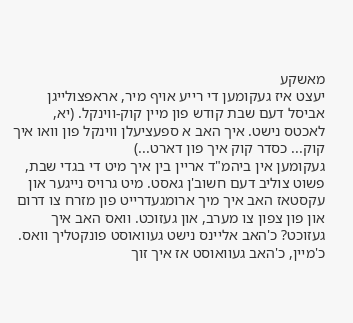מאשקע
יעצט איז געקומען די רייע אויף מיר, אראפצולייגן אביסל דעם שבת קודש פון מיין קוק-ווינקל. (יא, לאכטס נישט. איך האב א ספעציעלן ווינקל פון וואו איך קוק... כסדר קוק איך פון דארט...)
געקומען אין ביהמ"ד אריין בין איך מיט די בגדי שבת, פשוט צוליב דעם חשוב'ן גאסט. מיט גרויס נייגער און עקסטאז האב איך מיך ארומגעדרייט פון מזרח צו דרום און פון צפון צו מערב, און געזוכט. וואס האב איך געזוכט? כ'האב אליינס נישט געוואוסט פונקטליך וואס. כ'מיין, כ'האב געוואוסט אז איך זוך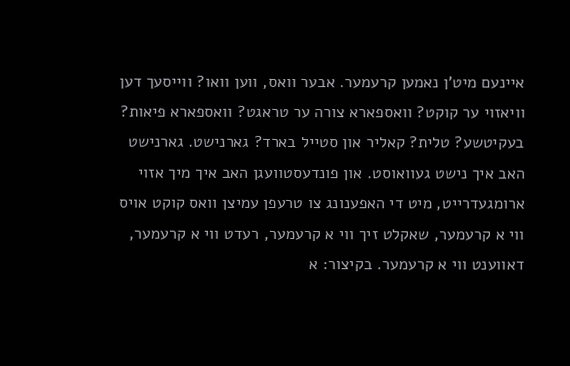איינעם מיט'ן נאמען קרעמער. אבער וואס, ווען וואו? ווייסעך דען וויאזוי ער קוקט? וואספארא צורה ער טראגט? וואספארא פיאות? בעקיטשע? טלית? קאליר און סטייל בארד? גארנישט. גארנישט האב איך נישט געוואוסט. און פונדעסטוועגן האב איך מיך אזוי ארומגעדרייט, מיט די האפענונג צו טרעפן עמיצן וואס קוקט אויס ווי א קרעמער, שאקלט זיך ווי א קרעמער, רעדט ווי א קרעמער, דאווענט ווי א קרעמער. בקיצור: א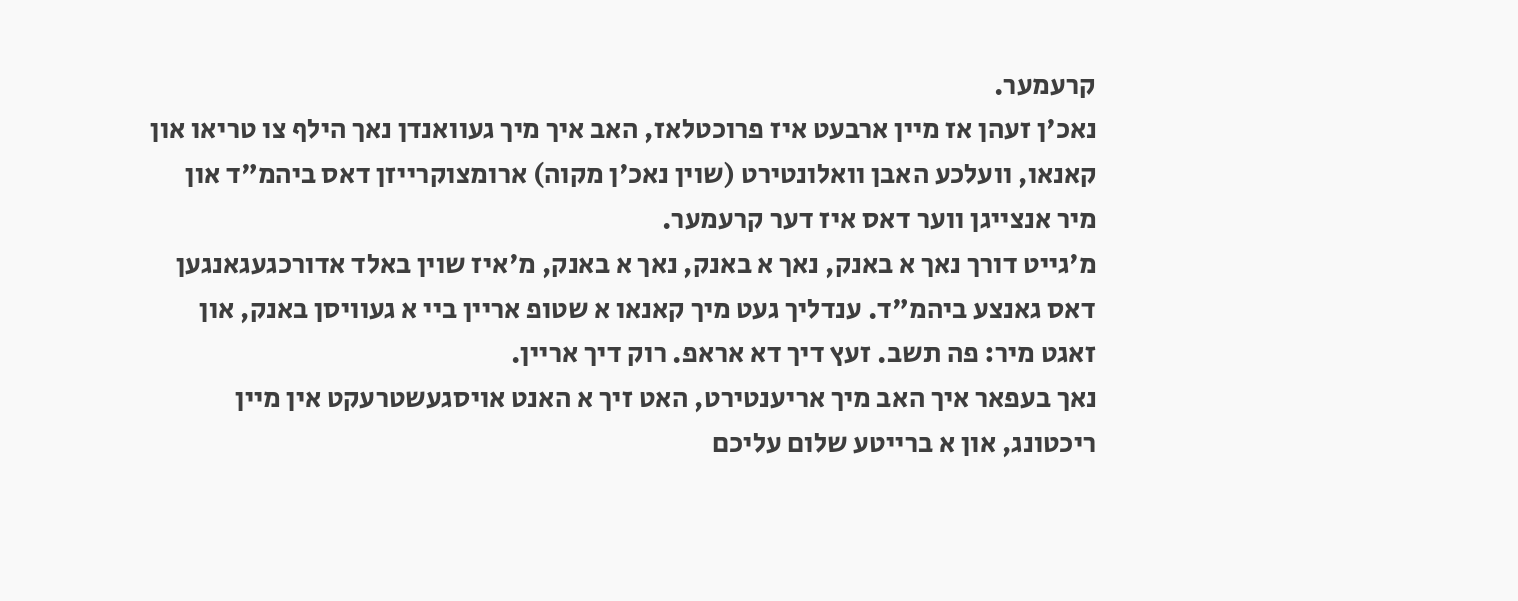קרעמער.
נאכ'ן זעהן אז מיין ארבעט איז פרוכטלאז, האב איך מיך געוואנדן נאך הילף צו טריאו און קאנאו, וועלכע האבן וואלונטירט (שוין נאכ'ן מקוה) ארומצוקרייזן דאס ביהמ"ד און מיר אנצייגן ווער דאס איז דער קרעמער.
מ'גייט דורך נאך א באנק, נאך א באנק, נאך א באנק, מ'איז שוין באלד אדורכגעגאנגען דאס גאנצע ביהמ"ד. ענדליך געט מיך קאנאו א שטופ אריין ביי א געוויסן באנק, און זאגט מיר: פה תשב. זעץ דיך דא אראפ. רוק דיך אריין.
נאך בעפאר איך האב מיך אריענטירט, האט זיך א האנט אויסגעשטרעקט אין מיין ריכטונג, און א ברייטע שלום עליכם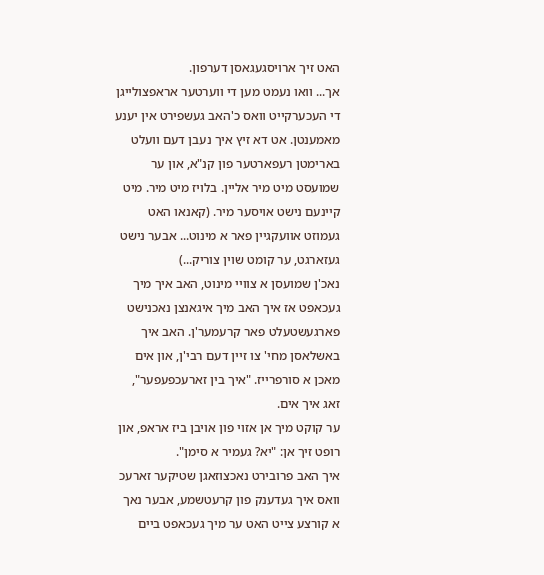האט זיך ארויסגעגאסן דערפון.
אך... וואו נעמט מען די ווערטער אראפצולייגן די העכערקייט וואס כ'האב געשפירט אין יענע מאמענטן. אט דא זיץ איך נעבן דעם וועלט בארימטן רעפארטער פון קנ"א, און ער שמועסט מיט מיר אליין. בלויז מיט מיר. מיט קיינעם נישט אויסער מיר. (קאנאו האט געמוזט אוועקגיין פאר א מינוט... אבער נישט געזארגט, ער קומט שוין צוריק...)
נאכ'ן שמועסן א צוויי מינוט, האב איך מיך געכאפט אז איך האב מיך איגאנצן נאכנישט פארגעשטעלט פאר קרעמער'ן. האב איך באשלאסן מחי' צו זיין דעם רבי'ן, און אים מאכן א סורפרייז. "איך בין זארעכפעפער", זאג איך אים.
ער קוקט מיך אן אזוי פון אויבן ביז אראפ, און רופט זיך אן: "יא? געמיר א סימן".
איך האב פרובירט נאכצוזאגן שטיקער זארעכ וואס איך געדענק פון קרעטשמע, אבער נאך א קורצע צייט האט ער מיך געכאפט ביים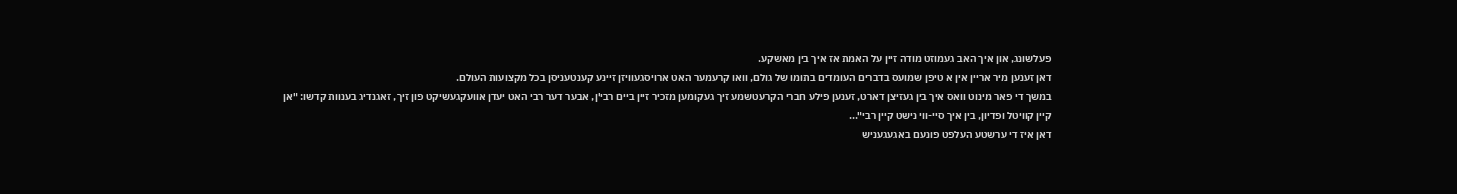פעלשונג, און איך האב געמוזט מודה זיין על האמת אז איך בין מאשקע.
דאן זענען מיר אריין אין א טיפן שמועס בדברים העומדים בתומו של גולם, וואו קרעמער האט ארויסגעוויזן זיינע קענטעניסן בכל מקצועות העולם.
במשך די פאר מינוט וואס איך בין געזיצן דארט, זענען פילע חברי הקרעטשמע זיך געקומען מזכיר זיין ביים רבי'ן, אבער דער רבי האט יעדן אוועקגעשיקט פון זיך, זאגנדיג בענוות קדשו: "אן קיין קוויטל ופדיון, בין איך סיי-ווי נישט קיין רבי"...
דאן איז די ערשטע העלפט פונעם באגעגעניש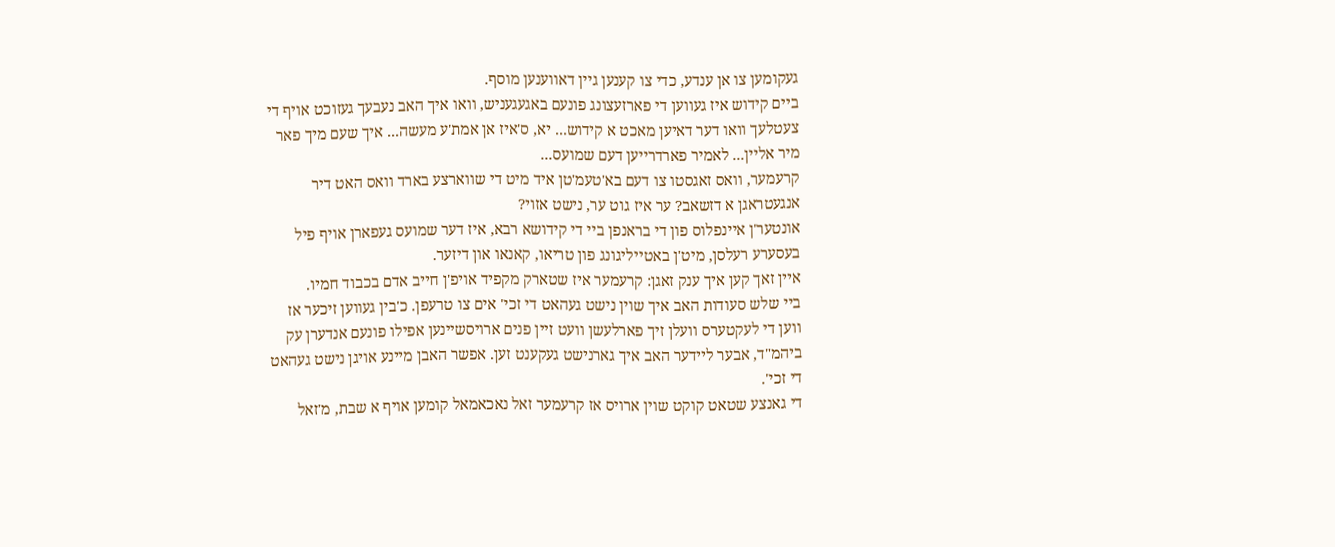געקומען צו אן ענדע, כדי צו קענען גיין דאווענען מוסף.
ביים קידוש איז געווען די פארזעצונג פונעם באגעגעניש, וואו איך האב נעבעך געזוכט אויף די צעטלעך וואו דער דאיען מאכט א קידוש... יא, ס'איז אן אמת'ע מעשה... איך שעם מיך פאר מיר אליין... לאמיר פארדרייען דעם שמועס...
קרעמער, וואס זאגסטו צו דעם בא'טעמ'טן איד מיט די שווארצע בארד וואס האט דיר אנגעטראגן א דזשאב? ער איז גוט ער, נישט אזוי?
אונטער'ן איינפלוס פון די בראנפן ביי די קידושא רבא, איז דער שמועס געפארן אויף פיל בעסערע רעלסן, מיט'ן באטייליגונג פון טריאו, קאנאו און דיזער.
איין זאך קען איך ענק זאגן: קרעמער איז שטארק מקפיד אויפ'ן חייב אדם בכבוד חמיו.
ביי שלש סעודות האב איך שוין נישט געהאט די זכי' אים צו טרעפן. כ'בין געווען זיכער אז ווען די לעקטערס וועלן זיך פארלעשן וועט זיין פנים ארויסשיינען אפילו פונעם אנדערן עק ביהמ"ד, אבער ליידער האב איך גארנישט געקענט זען. אפשר האבן מיינע אויגן נישט געהאט די זכי'.
די גאנצע שטאט קוקט שוין ארויס אז קרעמער זאל נאכאמאל קומען אויף א שבת, מ'זאל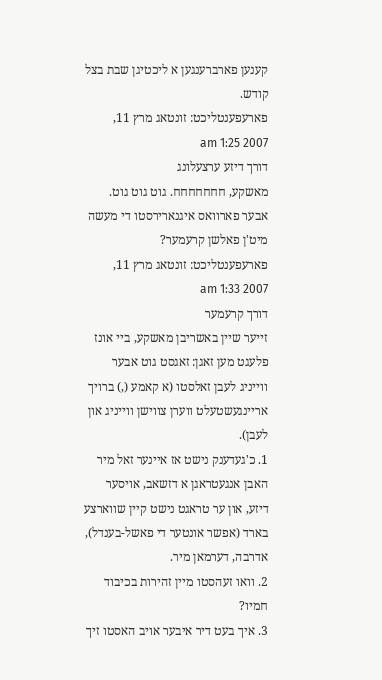קענען פארברענגען א ליכטיגן שבת בצל קודש.
פארעפענטליכט: זונטאג מרץ 11, 2007 1:25 am
דורך דיזע ערצעלונג
מאשקע, חחחחחחח. גוט גוט גוט.
אבער פארוואס איגנארירסטו די מעשה מיט'ן פאלשן קרעמער?
פארעפענטליכט: זונטאג מרץ 11, 2007 1:33 am
דורך קרעמער
זייער שיין באשריבן מאשקע, ביי אונז פלעגט מען זאגן: זאגסט גוט אבער ווייניג לעבן זאלסטו (א קאמע (,) ברויך אריינגעשטעלט ווערן צווישן ווייניג און לעבן).
1. כ'געדענק נישט אז איינער זאל מיר האבן אנגעטראגן א דזשאב, אויסער דיזע, און ער טראגט נישט קיין שווארצע בארד (אפשר אונטער די פאשל-בענדל), אדרבה, דערמאן מיר.
2. וואו זעהסטו מיין זהירות בכיבוד חמיו?
3. איך בעט דיר איבער אויב האסטו זיך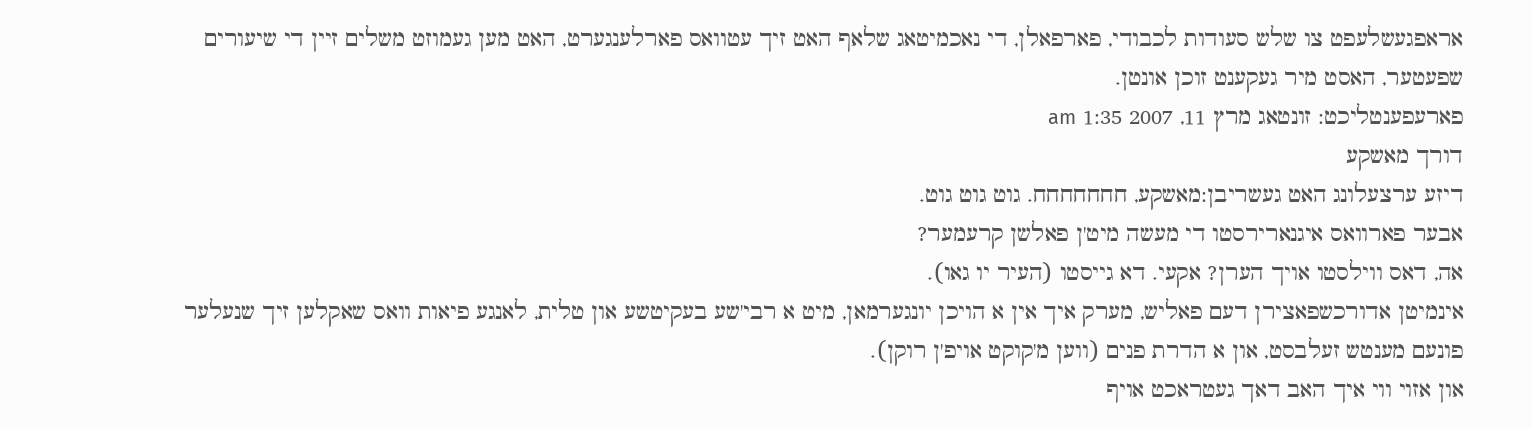אראפגעשלעפט צו שלש סעודות לכבודי, פארפאלן, די נאכמיטאג שלאף האט זיך עטוואס פארלענגערט, האט מען געמוזט משלים זיין די שיעורים שפעטער, האסט מיר געקענט זוכן אונטן.
פארעפענטליכט: זונטאג מרץ 11, 2007 1:35 am
דורך מאשקע
דיזע ערצעלונג האט געשריבן:מאשקע, חחחחחחח. גוט גוט גוט.
אבער פארוואס איגנארירסטו די מעשה מיט'ן פאלשן קרעמער?
אה, דאס ווילסטו אויך הערן? אקעי. דא גייסטו (העיר יו גאו).
אינמיטן אדורכשפאצירן דעם פאליש, מערק איך אין א הויכן יונגערמאן, מיט א רבי'שע בעקיטשע און טלית, לאנגע פיאות וואס שאקלען זיך שנעלער פונעם מענטש זעלבסט, און א הדרת פנים (ווען מ'קוקט אויפ'ן רוקן).
און אזוי ווי איך האב דאך געטראכט אויף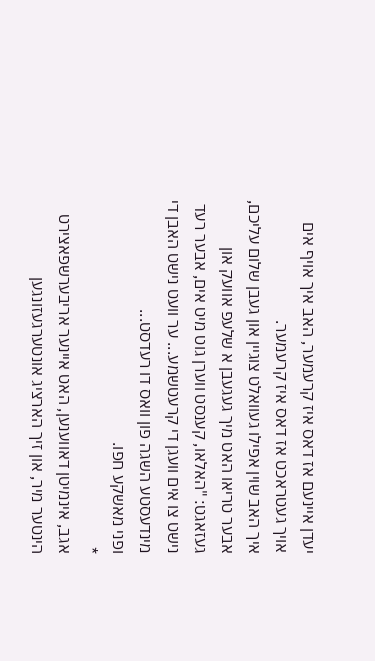יעדן איינעם אז דאס איז קרעמער, האב איך אויף אים אויך געטראכט אז דאס איז קרעמער.
איך האב שוין אפילו געוואלט צוגיין און געבן שלום עליכם, אבער טריאו האט מיך געגעבן א שלעפ אוועק און געזאגט: "האלאו, קענסט ווערן גוט מיט אים, אבער רעד נישט צו אים וועגן די קרעטשמע... ער וועט נישט האבן די מינדעסטע השגה פון וואס דו רעדסט...
ופני מאשקע חפו.
*
אגב, אינמיטן דאווענען, האט איינער אריבערשפאצירט הינטער מיר, און זיך הארציג אונטערגעזונגען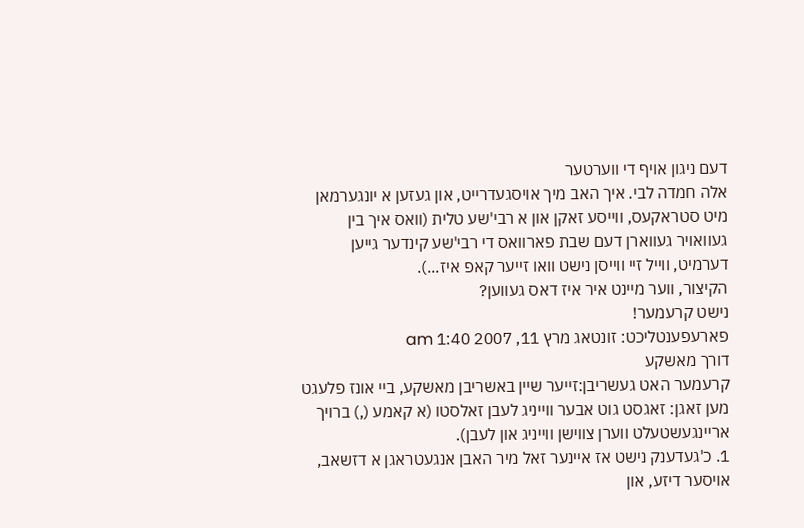דעם ניגון אויף די ווערטער
אלה חמדה לבי. איך האב מיך אויסגעדרייט, און געזען א יונגערמאן מיט סטראקעס, ווייסע זאקן און א רבי'שע טלית (וואס איך בין געוואויר געווארן דעם שבת פארוואס די רבי'שע קינדער גייען דערמיט, ווייל זיי ווייסן נישט וואו זייער קאפ איז...).
הקיצור, ווער מיינט איר איז דאס געווען?
נישט קרעמער!
פארעפענטליכט: זונטאג מרץ 11, 2007 1:40 am
דורך מאשקע
קרעמער האט געשריבן:זייער שיין באשריבן מאשקע, ביי אונז פלעגט מען זאגן: זאגסט גוט אבער ווייניג לעבן זאלסטו (א קאמע (,) ברויך אריינגעשטעלט ווערן צווישן ווייניג און לעבן).
1. כ'געדענק נישט אז איינער זאל מיר האבן אנגעטראגן א דזשאב, אויסער דיזע, און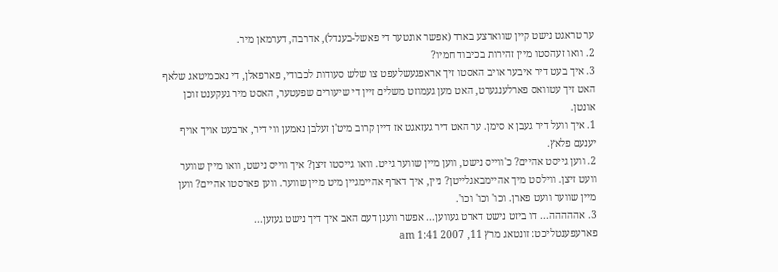ער טראגט נישט קיין שווארצע בארד (אפשר אונטער די פאשל-בענדל), אדרבה, דערמאן מיר.
2. וואו זעהסטו מיין זהירות בכיבוד חמיו?
3. איך בעט דיר איבער אויב האסטו זיך אראפגעשלעפט צו שלש סעודות לכבודי, פארפאלן, די נאכמיטאג שלאף האט זיך עטוואס פארלענגערט, האט מען געמוזט משלים זיין די שיעורים שפעטער, האסט מיר געקענט זוכן אונטן.
1. איך וועל דיר געבן א סימן. ער האט דיר געזאגט אז דיין קרוב מיט'ן זעלבן נאמען ווי דיר, ארבעט אויך אויף יענעם פלאץ.
2. ווען גייסט אהיים? כ'ווייס נישט, ווען מיין שווער גייט. וואו גייסטו זיצן? איך ווייס נישט, וואו מיין שווער וועט זיצן. ווילסט מיך אהיימבאגלייטן? ניין, איך דארף אהיימגיין מיט מיין שווער. ווען פארסטו אהיים? ווען מיין שווער וועט פארן. וכו' וכו' וכו'.
3. אההההה... דו ביזט נישט דארט געווען... אפשר וועגן דעם האב איך דיך נישט געזען...
פארעפענטליכט: זונטאג מרץ 11, 2007 1:41 am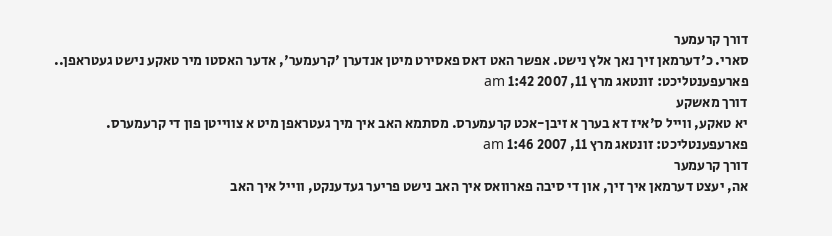דורך קרעמער
סארי. כ'דערמאן זיך נאך אלץ נישט. אפשר האט דאס פאסירט מיטן אנדערן 'קרעמער', אדער האסטו מיר טאקע נישט געטראפן..
פארעפענטליכט: זונטאג מרץ 11, 2007 1:42 am
דורך מאשקע
יא טאקע, ווייל ס'איז דא בערך א זיבן-אכט קרעמערס. מסתמא האב איך מיך געטראפן מיט א צווייטן פון די קרעמערס.
פארעפענטליכט: זונטאג מרץ 11, 2007 1:46 am
דורך קרעמער
אה, יעצט דערמאן איך זיך, און די סיבה פארוואס איך האב נישט פריער געדענקט, ווייל איך האב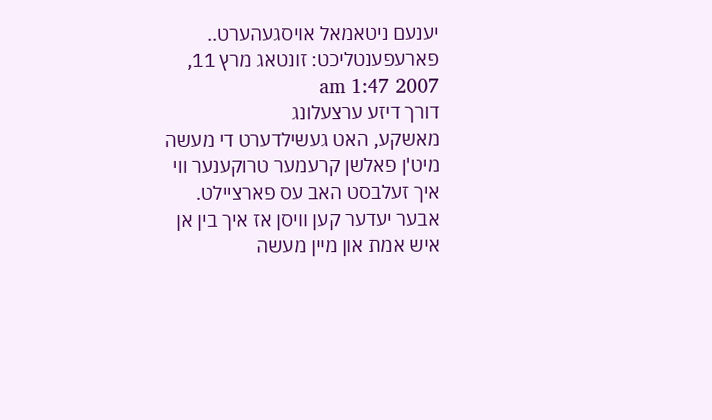יענעם ניטאמאל אויסגעהערט..
פארעפענטליכט: זונטאג מרץ 11, 2007 1:47 am
דורך דיזע ערצעלונג
מאשקע, האט געשילדערט די מעשה מיט'ן פאלשן קרעמער טרוקענער ווי איך זעלבסט האב עס פארציילט. אבער יעדער קען וויסן אז איך בין אן איש אמת און מיין מעשה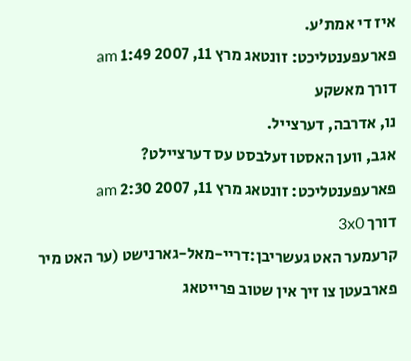איז די אמת'ע.
פארעפענטליכט: זונטאג מרץ 11, 2007 1:49 am
דורך מאשקע
נו, אדרבה, דערצייל.
אגב, ווען האסטו זעלבסט עס דערציילט?
פארעפענטליכט: זונטאג מרץ 11, 2007 2:30 am
דורך 3x0
קרעמער האט געשריבן:דריי-מאל-גארנישט (ער האט מיר פארבעטן צו זיך אין שטוב פרייטאג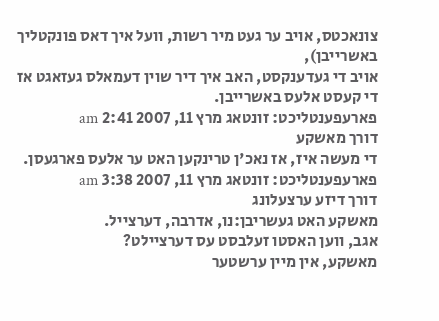צונאכטס, אויב ער געט מיר רשות, וועל איך דאס פונקטליך באשרייבן),
אויב די געדענקסט, האב איך דיר שוין דעמאלס געזאגט אז די קעסט אלעס באשרייבן.
פארעפענטליכט: זונטאג מרץ 11, 2007 2:41 am
דורך מאשקע
די מעשה איז, אז נאכ'ן טרינקען האט ער אלעס פארגעסן.
פארעפענטליכט: זונטאג מרץ 11, 2007 3:38 am
דורך דיזע ערצעלונג
מאשקע האט געשריבן:נו, אדרבה, דערצייל.
אגב, ווען האסטו זעלבסט עס דערציילט?
מאשקע, אין מיין ערשטער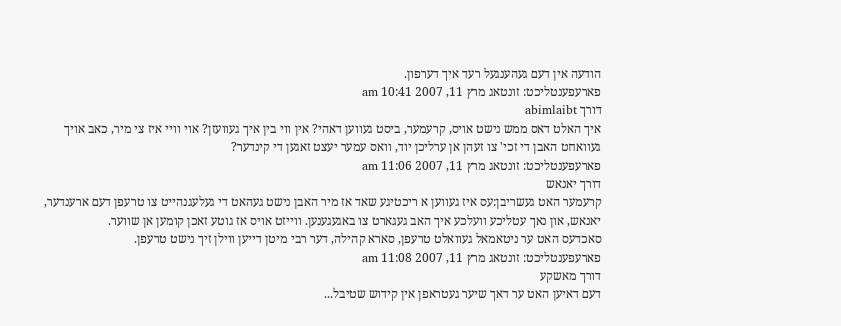הודעה אין דעם געהענגעל רעד איך דערפון.
פארעפענטליכט: זונטאג מרץ 11, 2007 10:41 am
דורך abimlaibt
איך האלט דאס ממש נישט אויס, קרעמער, ביסט געווען דאהי? אין ווי בין איך געוועזן? אוי וויי איז צי מיר, כאב אויך געוואחט האבן די זכי' צו זעהן אן ערליכן יוד, וואס עמער יעצט זאגען די קינדער?
פארעפענטליכט: זונטאג מרץ 11, 2007 11:06 am
דורך יאנאש
קרעמער האט געשריבן:עס איז געווען א ריכטיגע שאד אז מיר האבן נישט געהאט די געלעגנהייט צו טרעפן דעם ארענדער, יאנאש, און נאך עטליכע וועלכע איך האב געגארט צו באגעגענען. ווייזט אויס אז גוטע זאכן קומען אן שווער.
סאכדעס האט ער ניטאמאל געוואלט טרעפן, סארא קהילה, דער רבי מיטן דייען ווילן זיך נישט טרעפן.
פארעפענטליכט: זונטאג מרץ 11, 2007 11:08 am
דורך מאשקע
דעם דאיען האט ער דאך שיער געטראפן אין קידוש שטיבל...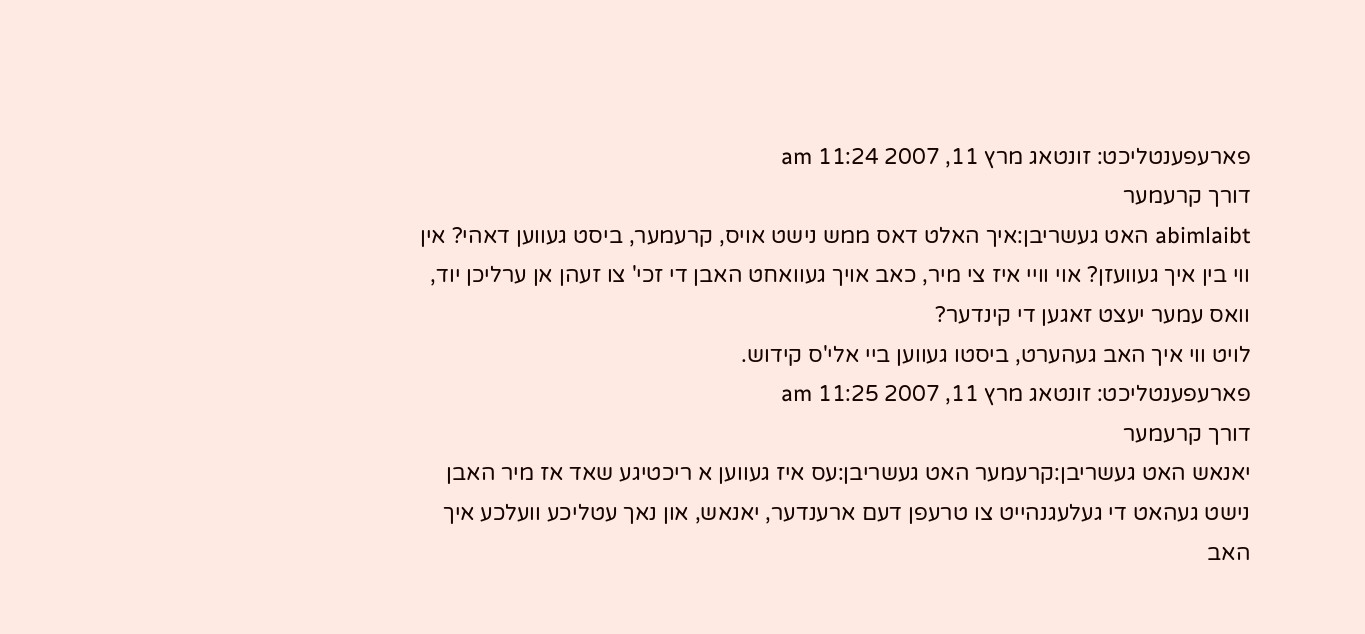פארעפענטליכט: זונטאג מרץ 11, 2007 11:24 am
דורך קרעמער
abimlaibt האט געשריבן:איך האלט דאס ממש נישט אויס, קרעמער, ביסט געווען דאהי? אין ווי בין איך געוועזן? אוי וויי איז צי מיר, כאב אויך געוואחט האבן די זכי' צו זעהן אן ערליכן יוד, וואס עמער יעצט זאגען די קינדער?
לויט ווי איך האב געהערט, ביסטו געווען ביי אלי'ס קידוש.
פארעפענטליכט: זונטאג מרץ 11, 2007 11:25 am
דורך קרעמער
יאנאש האט געשריבן:קרעמער האט געשריבן:עס איז געווען א ריכטיגע שאד אז מיר האבן נישט געהאט די געלעגנהייט צו טרעפן דעם ארענדער, יאנאש, און נאך עטליכע וועלכע איך האב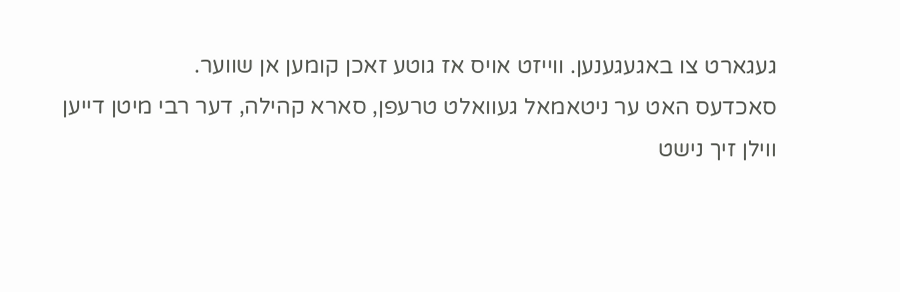געגארט צו באגעגענען. ווייזט אויס אז גוטע זאכן קומען אן שווער.
סאכדעס האט ער ניטאמאל געוואלט טרעפן, סארא קהילה, דער רבי מיטן דייען ווילן זיך נישט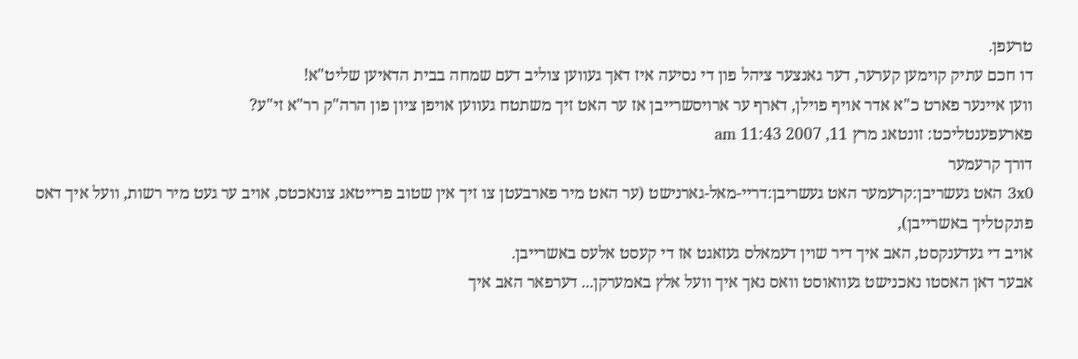טרעפן.
דו חכם עתיק קוימען קערער, דער גאנצער ציהל פון די נסיעה איז דאך געווען צוליב דעם שמחה בבית הדאיען שליט"א!
ווען איינער פארט כ"א אדר אויף פוילן, דארף ער ארויסשרייבן אז ער האט זיך משתטח געווען אויפן ציון פון הרה"ק רר"א זי"ע?
פארעפענטליכט: זונטאג מרץ 11, 2007 11:43 am
דורך קרעמער
3x0 האט געשריבן:קרעמער האט געשריבן:דריי-מאל-גארנישט (ער האט מיר פארבעטן צו זיך אין שטוב פרייטאג צונאכטס, אויב ער געט מיר רשות, וועל איך דאס פונקטליך באשרייבן),
אויב די געדענקסט, האב איך דיר שוין דעמאלס געזאגט אז די קעסט אלעס באשרייבן.
אבער דאן האסטו נאכנישט געוואוסט וואס נאך איך וועל אלץ באמערקן... דערפאר האב איך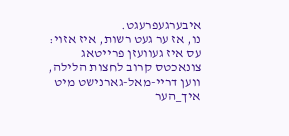איבערגעפרעגט.
נו, אז ער געט רשות, איז אזוי: עס איז געוועזן פרייטאג צונאכטס קרוב לחצות הלילה, ווען דריי-מאל-גארנישט מיט איך_הער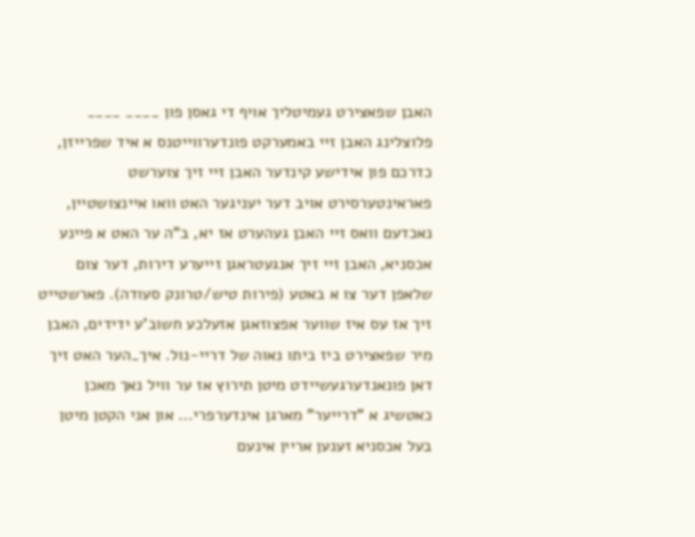האבן שפאצירט געמיטליך אויף די גאסן פון ____ ____ פלוצלינג האבן זיי באמערקט פונדערווייטנס א איד שפרייזן, כדרכם פון אידישע קינדער האבן זיי זיך צוערשט פאראינטערסירט אויב דער יעניגער האט וואו איינצושטיין, נאכדעם וואס זיי האבן געהערט אז יא, ב"ה ער האט א פיינע אכסניא, האבן זיי זיך אנגעטראגן זייערע דירות, דער צום שלאפן דער צו א באטע (פירות טיש/טרונק סעודה). פארשטייט זיך אז עס איז שווער אפצוזאגן אזעלכע חשוב'ע ידידים, האבן מיר שפאצירט ביז ביתו נאוה של דריי-נול. איך_הער האט זיך דאן פונאנדערגעשיידט מיטן תירוץ אז ער וויל נאך מאכן כאטשיג א "דרייער" מארגן אינדערפרי... און אני הקטן מיטן בעל אכסניא זענען אריין אינעם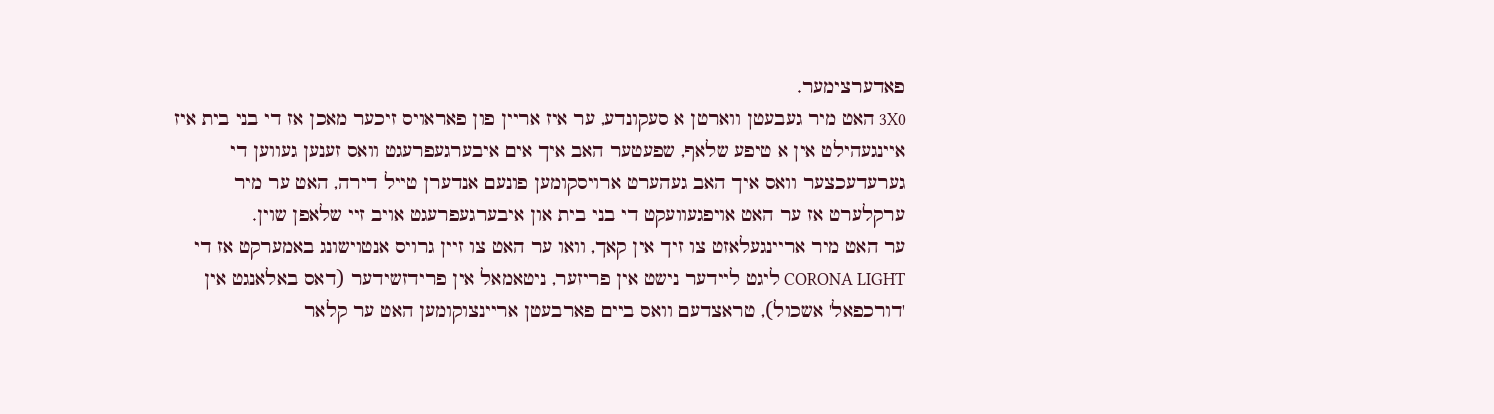פאדערצימער.
3X0 האט מיר געבעטן ווארטן א סעקונדע, ער איז אריין פון פאראויס זיכער מאכן אז די בני בית איז איינגעהילט אין א טיפע שלאף, שפעטער האב איך אים איבערגעפרעגט וואס זענען געווען די גערעדעכצער וואס איך האב געהערט ארויסקומען פונעם אנדערן טייל דירה, האט ער מיר ערקלערט אז ער האט אויפגעוועקט די בני בית און איבערגעפרעגט אויב זיי שלאפן שוין.
ער האט מיר אריינגעלאזט צו זיך אין קאך, וואו ער האט צו זיין גרויס אנטוישונג באמערקט אז די CORONA LIGHT ליגט ליידער נישט אין פריזער, ניטאמאל אין פרידזשידער (דאס באלאנגט אין 'דורכפאל' אשכול), טראצדעם וואס ביים פארבעטן אריינצוקומען האט ער קלאר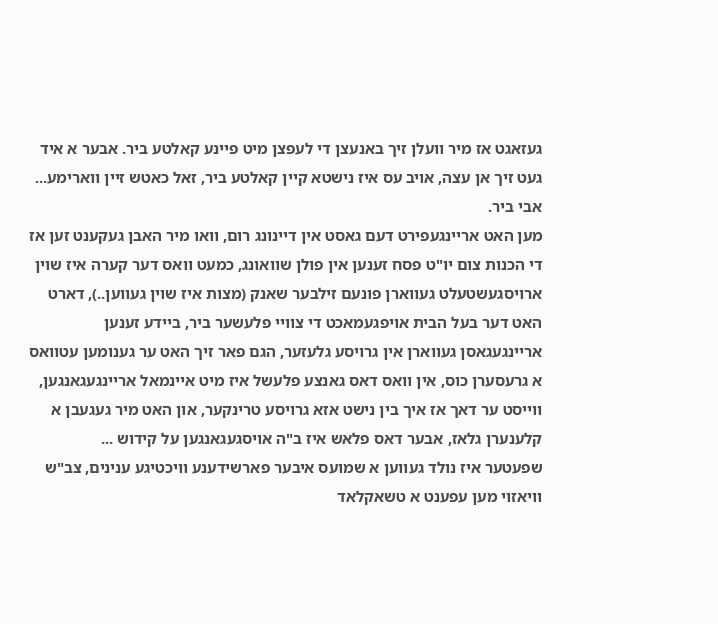געזאגט אז מיר וועלן זיך באנעצן די לעפצן מיט פיינע קאלטע ביר. אבער א איד געט זיך אן עצה, אויב עס איז נישטא קיין קאלטע ביר, זאל כאטש זיין ווארימע... אבי ביר.
מען האט אריינגעפירט דעם גאסט אין דיינונג רום, וואו מיר האבן געקענט זען אז די הכנות צום יו"ט פסח זענען אין פולן שוואונג, כמעט וואס דער קערה איז שוין ארויסגעשטעלט געווארן פונעם זילבער שאנק (מצות איז שוין געווען..), דארט האט דער בעל הבית אויפגעמאכט די צוויי פלעשער ביר, ביידע זענען אריינגעגאסן געווארן אין גרויסע גלעזער, הגם פאר זיך האט ער גענומען עטוואס א גרעסערן כוס, אין וואס דאס גאנצע פלעשל איז מיט איינמאל אריינגעגאנגען, ווייסט ער דאך אז איך בין נישט אזא גרויסע טרינקער, און האט מיר געגעבן א קלענערן גלאז, אבער דאס פלאש איז ב"ה אויסגעגאנגען על קידוש ...
שפעטער איז נולד געווען א שמועס איבער פארשידענע וויכטיגע ענינים, צב"ש וויאזוי מען עפענט א טשאקלאד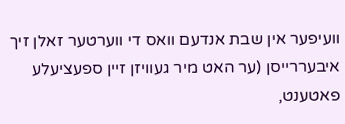וועיפער אין שבת אנדעם וואס די ווערטער זאלן זיך איבעררייסן (ער האט מיר געוויזן זיין ספעציעלע פאטענט,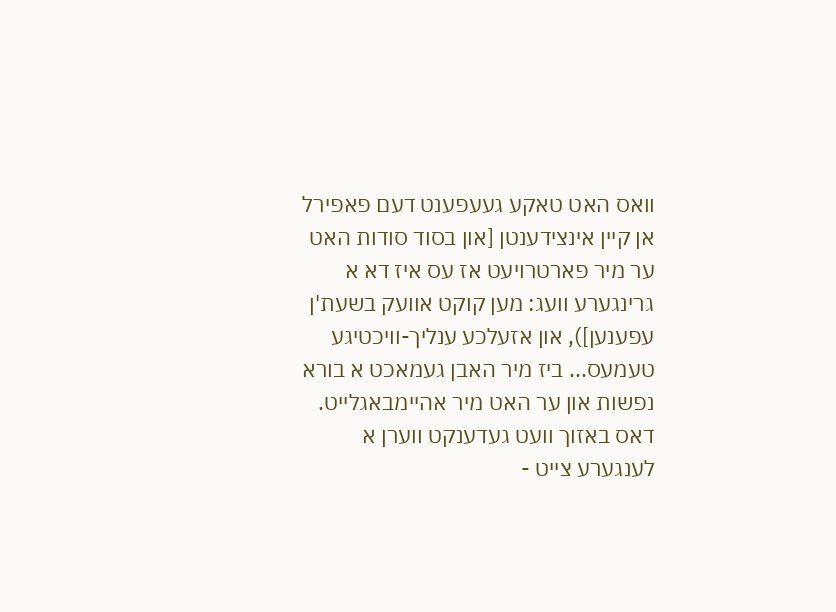וואס האט טאקע געעפענט דעם פאפירל אן קיין אינצידענטן [און בסוד סודות האט ער מיר פארטרויעט אז עס איז דא א גרינגערע וועג: מען קוקט אוועק בשעת'ן עפענען]), און אזעלכע ענליך-וויכטיגע טעמעס... ביז מיר האבן געמאכט א בורא נפשות און ער האט מיר אהיימבאגלייט.
דאס באזוך וועט געדענקט ווערן א לענגערע צייט -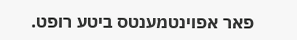פאר אפוינטמענטס ביטע רופט.